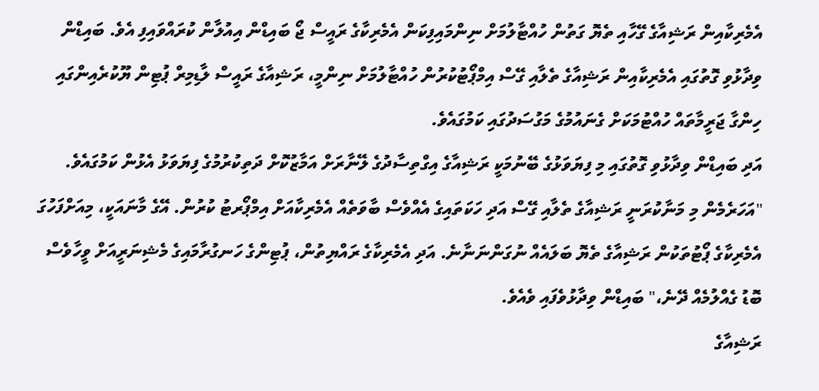އެމެރިކާއިން ރަޝިއާގެ ގޭހާއި ތެޔޮ ގަތުން ހުއްޓާލުމަށް ނިންމައިފިކަން އެމެރިކާގެ ރައީސް ޖޯ ބައިޑްން އިއުލާން ކުރައްވައިފި އެވެ. ބައިޑްން ވިދާޅުވި ގޮތުގައި އެމެރިކާއިން ރަޝިއާގެ ތެލާއި ގޭސް އިމްޕޯޓުކުރުން ހުއްޓާލުމަށް ނިންމީ، ރަޝިއާގެ ރައީސް ލާޑިމިރް ޕުޓިން ޔޫކުރެއިންގައި ހިންގާ ޖަރީމާތައް ހުއްޓުމަކަށް ގެނައުމުގެ މަގުސަދުގައި ކަމުގައެވެ.
އަދި ބައިޑްން ވިދާޅުވި ގޮތުގައި މި ފިޔަވަޅުގެ ބޭނުމަކީ ރަޝިއާގެ އިގްތިސާދުގެ ލޭނާރަށް އަމާޒުކޮށް ދަތިކުރުމުގެ ފިޔަވަޅު އެޅުން ކަމުގައެވެ.
"އަހަރެމެން މި މަނާކުރަނީ ރަޝިއާގެ ތެލާއި ގޭސް އަދި ހަކަތައިގެ އެއްވެސް ބާވަތެއް އެމެރިކާއަށް އިމްޕޯރޓު ކުރުން. އޭގެ މާނައަކީ، މިއަށްފަހުގަ އެމެރިކާގެ ޕޯޓުތަކުން ރަޝިއާގެ ތެޔޮ ބަލައެއް ނުގަންނަނާނެ. އަދި އެމެރިކާގެ ރައްޔިތުން، ޕުޓިންގެ ހަނގުރާމައިގެ މެޝިނަރީއަށް ވީހާވެސް ބޮޑު ގެއްލުމެއް ދޭނެ،" ބައިޑްން ވިދާޅުވެފައި ވެއެވެ.
ރަޝިއާގެ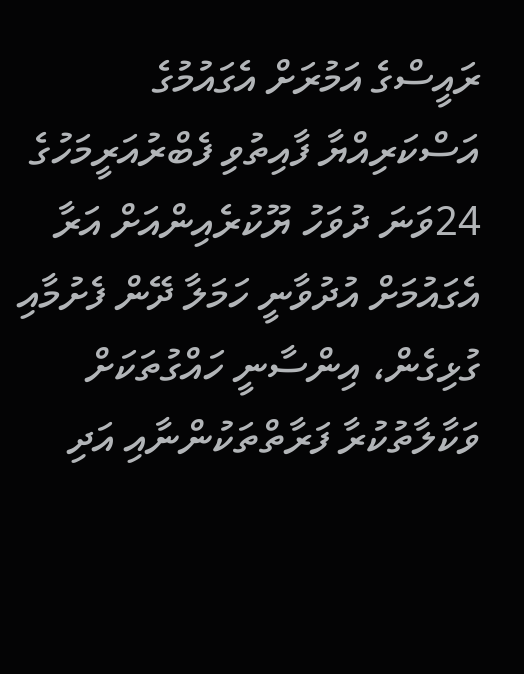ރައީސްގެ އަމުރަށް އެގައުމުގެ އަސްކަރިއްޔާ ފާއިތުވި ފެބްރުއަރީމަހުގެ 24ވަނަ ދުވަހު ޔޫކުރެއިންއަށް އަރާ އެގައުމަށް އުދުވާނީ ހަމަލާ ދޭން ފެށުމާއި ގުޅިގެން، އިންސާނީ ހައްގުތަކަށް ވަކާލާތުކުރާ ފަރާތްތަކުންނާއި އަދި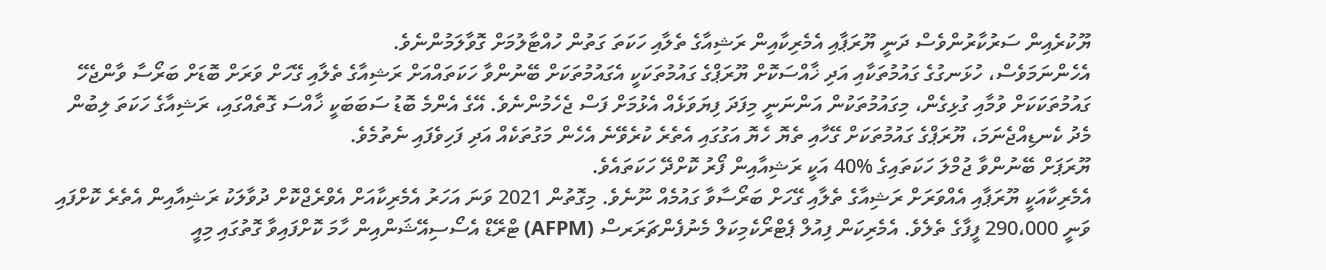ޔޫކުރެއިން ސަރުކާރުންވެސް ދަނީ ޔޫރަޕާއި އެމެރިކާއިން ރަޝިއާގެ ތެލާއި ހަކަތަ ގަތުން ހުއްޓާލުމަށް ގޮވާލަމުންނެވެ.
އެހެންނަމަވެސް، ހުޅަނގުގެ ގައުމުތަކާއި އަދި ޚާއްސަކޮށް ޔޫރަޕްގެ ގައުމުތަކަކީ އެގައުމުތަކަށް ބޭނުންވާ ހަކަތައްއަށް ރަޝިއާގެ ތެލާއި ގޭހަށް ވަރަށް ބޮޑަށް ބަރޯސާ ވާންޖެހޭ ގައުމުތަކަކަށް ވުމާއި ގުޅިގެން، މިގައުމުތަކުން އަންނަނީ މިފަދަ ފިޔަވަޅެއް އެޅުމަށް ފަސް ޖެހެމުންނެވެ. އޭގެ އެންމެ ބޮޑު ސަބަބަކީ ޚާއްސަ ގޮތެއްގައި، ރަޝިއާގެ ހަކަތަ ލިބުން މެދު ކެނޑިއްޖެނަމަ، ޔޫރަޕްގެ ގައުމުތަކަށް ގޭހާއި ތެޔޮ ހެޔޮ އަގުގައި އެތެރެ ކުރެވޭނެ އެހެން މަގުތަކެއް އަދި ފަހިވެފައި ނެތުމެވެ.
ޔޫރަޕަށް ބޭނުންވާ ޖުމްލަ ހަކަތައިގެ %40 އަކީ ރަޝިއާއިން ފޯރު ކޮށްދޭ ހަކަތައެވެ.
އެމެރިކާއަކީ ޔޫރަޕާއި އެއްވަރަށް ރަޝިއާގެ ތެލާއި ގޭހަށް ބަރޯސާވާ ގައުމެއް ނޫނެވެ. މިގޮތުން 2021 ވަނަ އަހަރު އެމެރިކާއަށް އެވްރެޖްކޮށް ދުވާލަކު ރަޝިއާއިން އެތެރެ ކޮށްފައި ވަނީ 290،000 ފީފާގެ ތެލެވެ. އެމެރިކަން ފިއުލް ޕެޓްރޯކެމިކަލް މެނުފެންޗަރަރސް (AFPM) ޓްރޭޑް އެސޯސިއޭޝަންއިން ހާމަ ކޮށްފައިވާ ގޮތުގައި މިއީ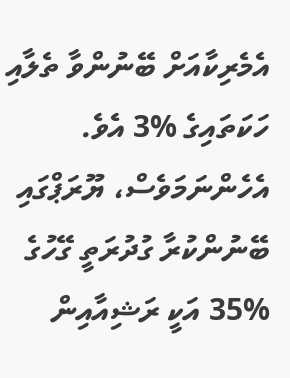އެމެރިކާއަށް ބޭނުންވާ ތެލާއި ހަކަތައިގެ %3 އެވެ.
އެހެންނަމަވެސް، ޔޫރަޕްގައި ބޭނުންކުރާ ގުދުރަތީ ގޭހުގެ %35 އަކީ ރަޝިއާއިން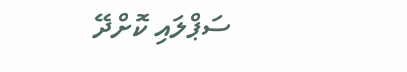ސަޕްލައި ކޮށްދޭ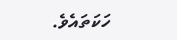ހަކަތައެވެ.